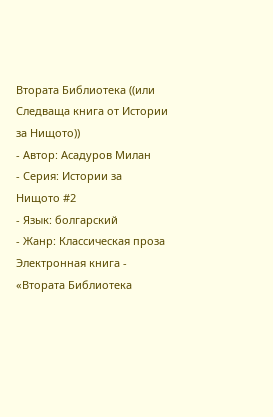Втората Библиотека ((или Следваща книга от Истории за Нищото))
- Автор: Асадуров Милан
- Серия: Истории за Нищото #2
- Язык: болгарский
- Жанр: Классическая проза
Электронная книга - «Втората Библиотека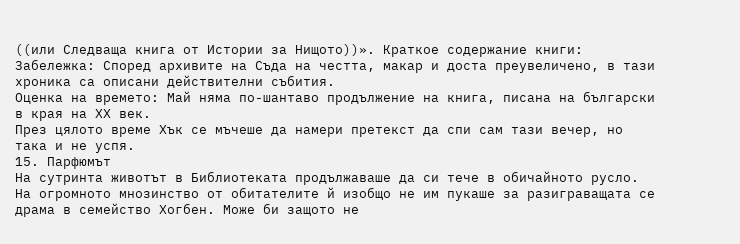((или Следваща книга от Истории за Нищото))». Краткое содержание книги:
Забележка: Според архивите на Съда на честта, макар и доста преувеличено, в тази хроника са описани действителни събития.
Оценка на времето: Май няма по-шантаво продължение на книга, писана на български в края на ХХ век.
През цялото време Хък се мъчеше да намери претекст да спи сам тази вечер, но така и не успя.
15. Парфюмът
На сутринта животът в Библиотеката продължаваше да си тече в обичайното русло. На огромното мнозинство от обитателите й изобщо не им пукаше за разиграващата се драма в семейство Хогбен. Може би защото не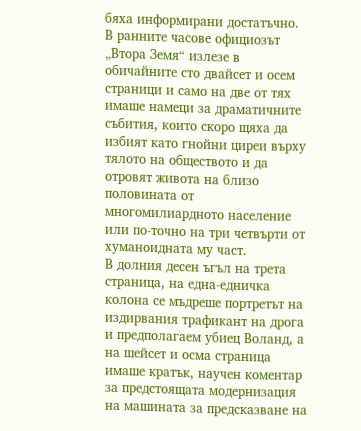бяха информирани достатъчно. В ранните часове официозът „Втора Земя“ излезе в обичайните сто двайсет и осем страници и само на две от тях имаше намеци за драматичните събития, които скоро щяха да избият като гнойни циреи върху тялото на обществото и да отровят живота на близо половината от многомилиардното население или по-точно на три четвърти от хуманоидната му част.
В долния десен ъгъл на трета страница, на една-едничка колона се мъдреше портретът на издирвания трафикант на дрога и предполагаем убиец Воланд, а на шейсет и осма страница имаше кратък, научен коментар за предстоящата модернизация на машината за предсказване на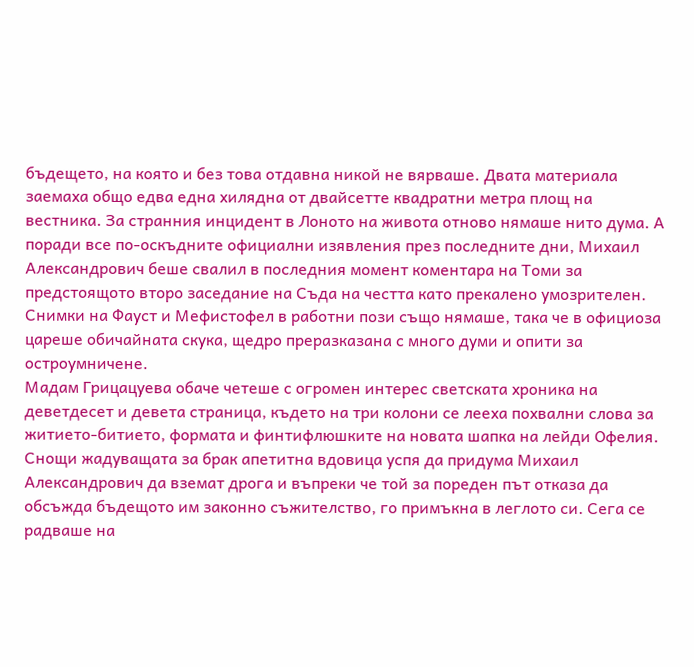бъдещето, на която и без това отдавна никой не вярваше. Двата материала заемаха общо едва една хилядна от двайсетте квадратни метра площ на вестника. За странния инцидент в Лоното на живота отново нямаше нито дума. А поради все по-оскъдните официални изявления през последните дни, Михаил Александрович беше свалил в последния момент коментара на Томи за предстоящото второ заседание на Съда на честта като прекалено умозрителен. Снимки на Фауст и Мефистофел в работни пози също нямаше, така че в официоза цареше обичайната скука, щедро преразказана с много думи и опити за остроумничене.
Мадам Грицацуева обаче четеше с огромен интерес светската хроника на деветдесет и девета страница, където на три колони се лееха похвални слова за житието-битието, формата и финтифлюшките на новата шапка на лейди Офелия. Снощи жадуващата за брак апетитна вдовица успя да придума Михаил Александрович да вземат дрога и въпреки че той за пореден път отказа да обсъжда бъдещото им законно съжителство, го примъкна в леглото си. Сега се радваше на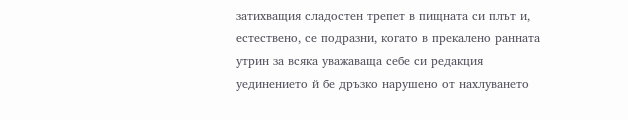затихващия сладостен трепет в пищната си плът и, естествено, се подразни, когато в прекалено ранната утрин за всяка уважаваща себе си редакция уединението й бе дръзко нарушено от нахлуването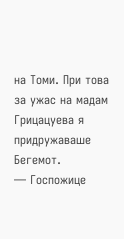на Томи. При това за ужас на мадам Грицацуева я придружаваше Бегемот.
— Госпожице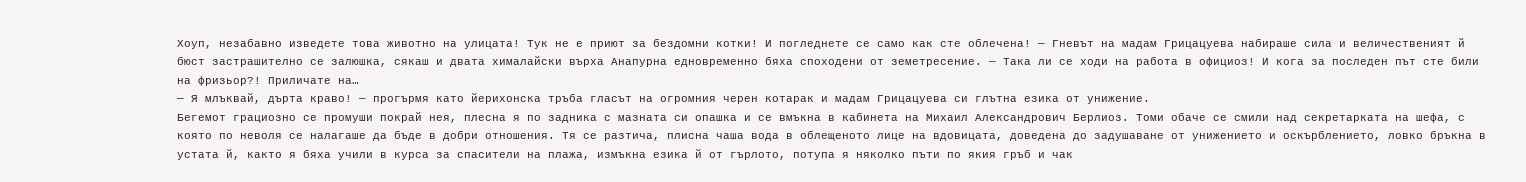Хоуп, незабавно изведете това животно на улицата! Тук не е приют за бездомни котки! И погледнете се само как сте облечена! — Гневът на мадам Грицацуева набираше сила и величественият й бюст застрашително се залюшка, сякаш и двата хималайски върха Анапурна едновременно бяха споходени от земетресение. — Така ли се ходи на работа в официоз! И кога за последен път сте били на фризьор?! Приличате на…
— Я млъквай, дърта краво! — прогърмя като йерихонска тръба гласът на огромния черен котарак и мадам Грицацуева си глътна езика от унижение.
Бегемот грациозно се промуши покрай нея, плесна я по задника с мазната си опашка и се вмъкна в кабинета на Михаил Александрович Берлиоз. Томи обаче се смили над секретарката на шефа, с която по неволя се налагаше да бъде в добри отношения. Тя се разтича, плисна чаша вода в облещеното лице на вдовицата, доведена до задушаване от унижението и оскърблението, ловко бръкна в устата й, както я бяха учили в курса за спасители на плажа, измъкна езика й от гърлото, потупа я няколко пъти по якия гръб и чак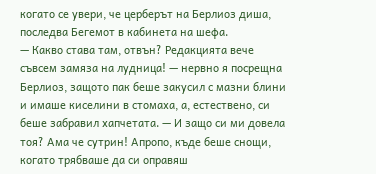когато се увери, че церберът на Берлиоз диша, последва Бегемот в кабинета на шефа.
— Какво става там, отвън? Редакцията вече съвсем замяза на лудница! — нервно я посрещна Берлиоз, защото пак беше закусил с мазни блини и имаше киселини в стомаха, а, естествено, си беше забравил хапчетата. — И защо си ми довела тоя? Ама че сутрин! Апропо, къде беше снощи, когато трябваше да си оправяш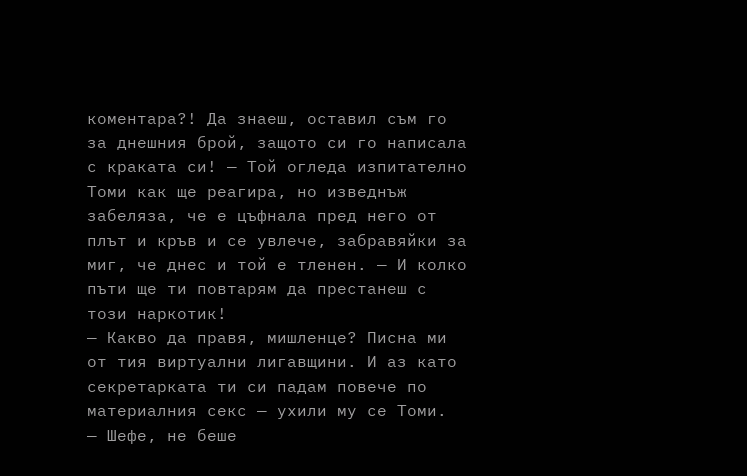коментара?! Да знаеш, оставил съм го за днешния брой, защото си го написала с краката си! — Той огледа изпитателно Томи как ще реагира, но изведнъж забеляза, че е цъфнала пред него от плът и кръв и се увлече, забравяйки за миг, че днес и той е тленен. — И колко пъти ще ти повтарям да престанеш с този наркотик!
— Какво да правя, мишленце? Писна ми от тия виртуални лигавщини. И аз като секретарката ти си падам повече по материалния секс — ухили му се Томи.
— Шефе, не беше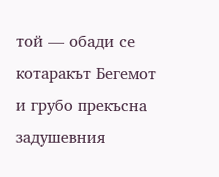той — обади се котаракът Бегемот и грубо прекъсна задушевния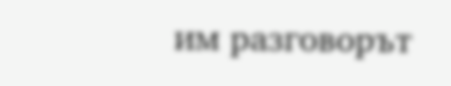им разговорът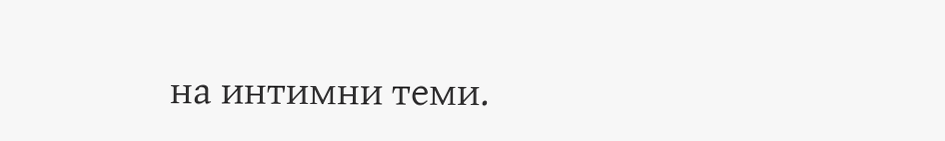на интимни теми.